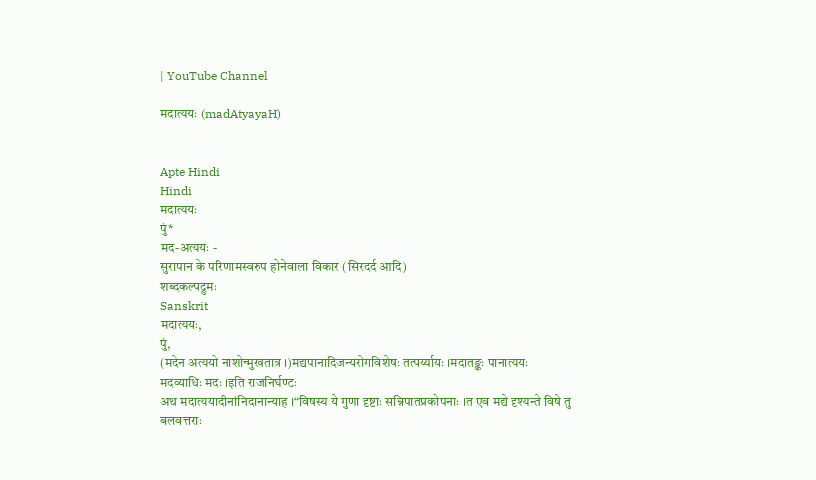| YouTube Channel

मदात्ययः (madAtyayaH)


Apte Hindi
Hindi
मदात्ययः
पुं*
मद-अत्ययः -
सुरापान के परिणामस्वरुप होनेवाला विकार (सिरदर्द आदि)
शब्दकल्पद्रुमः
Sanskrit
मदात्ययः,
पुं,
(मदेन अत्ययो नाशोन्मुखतात्र ।)मद्यपानादिजन्यरोगविशेषः तत्पर्य्यायः ।मदातङ्कः पानात्ययः मदव्याधिः मदः ।इति राजनिर्घण्टः
अथ मदात्ययादीनांनिदानान्याह ।“विषस्य ये गुणा दृष्टाः सन्निपातप्रकोपनाः ।त एव मद्ये दृश्यन्ते विषे तु बलवत्तराः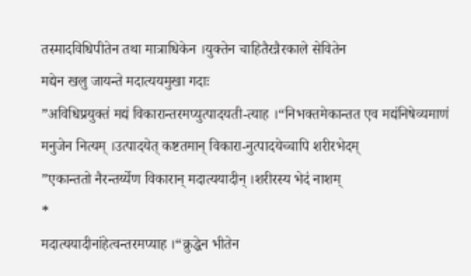तस्मादविधिपीतेन तथा मात्राधिकेन ।युक्तेन चाहितैरन्नैरकाले सेवितेन
मद्येन खलु जायन्ते मदात्ययमुखा गदाः
”अविधिप्रयुक्तं मद्यं विकारान्तरमप्युत्पादयती-त्याह ।“निभक्तमेकान्तत एव मद्यंनिषेव्यमाणं मनुजेन नित्यम् ।उत्पादयेत् कष्टतमान् विकारा-नुत्पादयेच्चापि शरीरभेदम्
”एकान्ततो नैरन्तर्य्येण विकारान् मदात्ययादीन् ।शरीरस्य भेदं नाशम्
*
मदात्ययादीनांहेत्वन्तरमप्याह ।“क्रुद्धेन भीतेन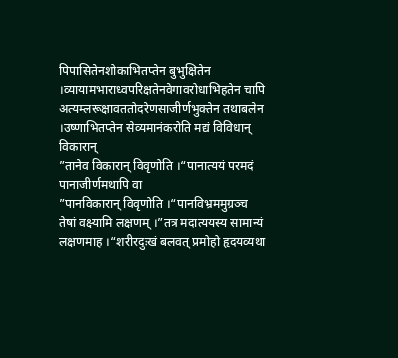पिपासितेनशोकाभितप्तेन बुभुक्षितेन ।व्यायामभाराध्वपरिक्षतेनवेगावरोधाभिहतेन चापि
अत्यम्लरूक्षावततोदरेणसाजीर्णभुक्तेन तथाबलेन ।उष्णाभितप्तेन सेव्यमानंकरोति मद्यं विविधान् विकारान्
”तानेव विकारान् विवृणोति ।“पानात्ययं परमदं पानाजीर्णमथापि वा
”पानविकारान् विवृणोति ।“पानविभ्रममुग्रञ्च तेषां वक्ष्यामि लक्षणम् ।”तत्र मदात्ययस्य सामान्यं लक्षणमाह ।“शरीरदुःखं बलवत् प्रमोहो हृदयव्यथा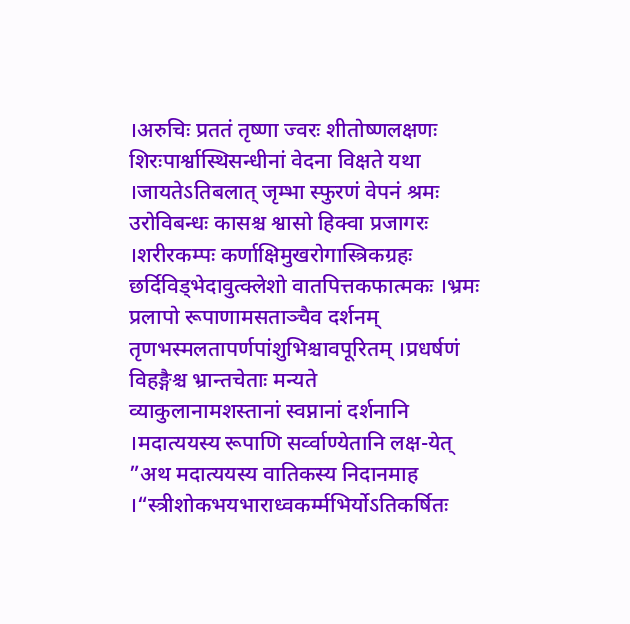।अरुचिः प्रततं तृष्णा ज्वरः शीतोष्णलक्षणः
शिरःपार्श्वास्थिसन्धीनां वेदना विक्षते यथा ।जायतेऽतिबलात् जृम्भा स्फुरणं वेपनं श्रमः
उरोविबन्धः कासश्च श्वासो हिक्वा प्रजागरः ।शरीरकम्पः कर्णाक्षिमुखरोगास्त्रिकग्रहः
छर्दिविड्भेदावुत्क्लेशो वातपित्तकफात्मकः ।भ्रमः प्रलापो रूपाणामसताञ्चैव दर्शनम्
तृणभस्मलतापर्णपांशुभिश्चावपूरितम् ।प्रधर्षणं विहङ्गैश्च भ्रान्तचेताः मन्यते
व्याकुलानामशस्तानां स्वप्नानां दर्शनानि ।मदात्ययस्य रूपाणि सर्व्वाण्येतानि लक्ष-येत्
”अथ मदात्ययस्य वातिकस्य निदानमाह ।“स्त्रीशोकभयभाराध्वकर्म्मभिर्योऽतिकर्षितः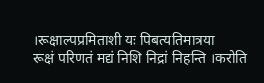।रूक्षाल्पप्रमिताशी यः पिबत्यतिमात्रया
रूक्षं परिणतं मद्यं निशि निद्रां निहन्ति ।करोति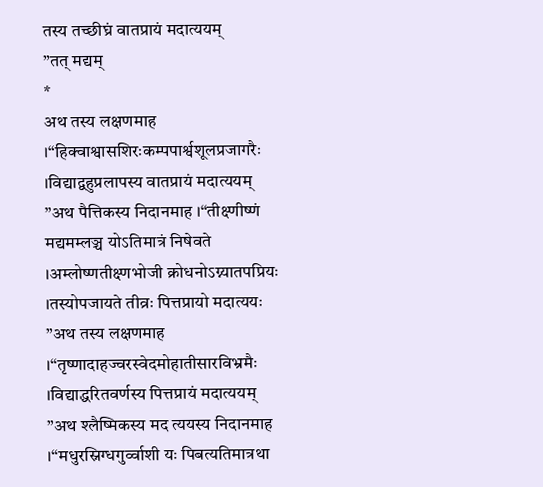तस्य तच्छीघ्रं वातप्रायं मदात्ययम्
”तत् मद्यम्
*
अथ तस्य लक्षणमाह ।“हिक्वाश्वासशिरःकम्पपार्श्वशूलप्रजागरैः ।विद्याद्वहुप्रलापस्य वातप्रायं मदात्ययम्
”अथ पैत्तिकस्य निदानमाह ।“तीक्ष्णीष्णं मद्यमम्लञ्च योऽतिमात्रं निषेवते ।अम्लोष्णतीक्ष्णभोजी क्रोधनोऽग्न्यातपप्रियः ।तस्योपजायते तीव्रः पित्तप्रायो मदात्ययः
”अथ तस्य लक्षणमाह ।“तृष्णादाहज्वरस्वेदमोहातीसारविभ्रमैः ।विद्याद्धरितवर्णस्य पित्तप्रायं मदात्ययम्
”अथ श्लैष्मिकस्य मद त्ययस्य निदानमाह ।“मधुरस्निग्धगुर्व्वाशी यः पिबत्यतिमात्रथा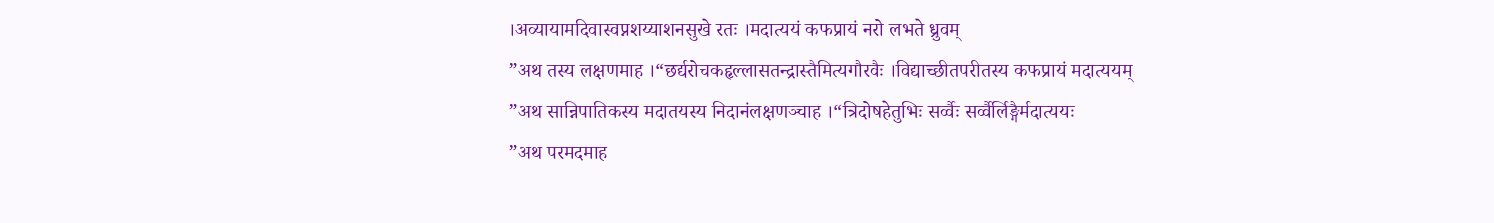।अव्यायामदिवास्वप्नशय्याशनसुखे रतः ।मदात्ययं कफप्रायं नरो लभते ध्रुवम्
”अथ तस्य लक्षणमाह ।“छर्द्यरोचकहृल्लासतन्द्रास्तैमित्यगौरवैः ।विद्याच्छीतपरीतस्य कफप्रायं मदात्ययम्
”अथ सान्निपातिकस्य मदातयस्य निदानंलक्षणञ्चाह ।“त्रिदोषहेतुभिः सर्व्वैः सर्व्वैर्लिङ्गैर्मदात्ययः
”अथ परमदमाह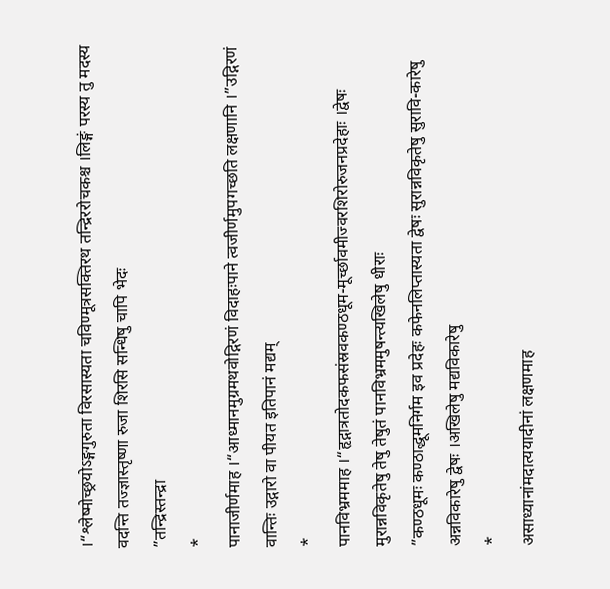।“श्लेष्मोच्छ्रयोऽङ्गगुरुता विरसास्यता चविण्मूत्रसक्तिरथ तन्द्रिररोचकश्च ।लिङ्गं परस्य तु मदस्य वदन्ति तज्ज्ञास्तृष्णा रुजा शिरसि सन्धिषु चापि भेदः
”तन्द्रिस्तन्द्रा
*
पानाजीर्णमाह ।“आध्मानमुग्रमथवोद्गिरणं विदाहःपाने त्वजीर्णमुपगच्छति लक्षणानि ।”उद्गिरणं वान्तिः उद्गारो वा पीयत इतिपानं मद्यम्
*
पानविभ्रममाह ।“हृद्गात्रतोदकफसंस्रवकण्ठधूम-मूर्च्छावमीज्वरशिरोरुजनप्रदेहाः ।द्वेषः मुरान्नविकृतेषु तेषु तेषुतं पानविभ्रममुषन्त्यखिलेषु धीराः
”कण्ठधूमः कण्ठाद्धूमनिर्गम इव प्रदेहः कफेनलिप्तास्यता द्वेषः सुरान्नविकृतेषु सुरावि-कारेषु अन्नविकारेषु द्वेषः ।अखिलेषु मद्यविकारेषु
*
असाध्यानांमदात्ययादीनां लक्षणमाह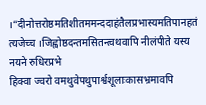।“दीनोत्तरोष्ठमतिशीतममन्ददाहंतैलप्रभास्यमतिपानहतं त्यजेच्च ।जिह्वोष्ठदन्तमसितन्त्वथवापि नीलंपीते यस्य नयने रुधिरप्रभे
हिक्वा ज्वरो वमथुवेपथुपार्श्वशूलाःकासभ्रमावपि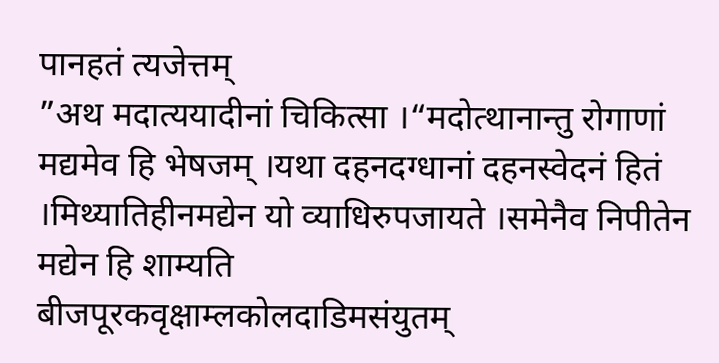पानहतं त्यजेत्तम्
”अथ मदात्ययादीनां चिकित्सा ।“मदोत्थानान्तु रोगाणां मद्यमेव हि भेषजम् ।यथा दहनदग्धानां दहनस्वेदनं हितं ।मिथ्यातिहीनमद्येन यो व्याधिरुपजायते ।समेनैव निपीतेन मद्येन हि शाम्यति
बीजपूरकवृक्षाम्लकोलदाडिमसंयुतम्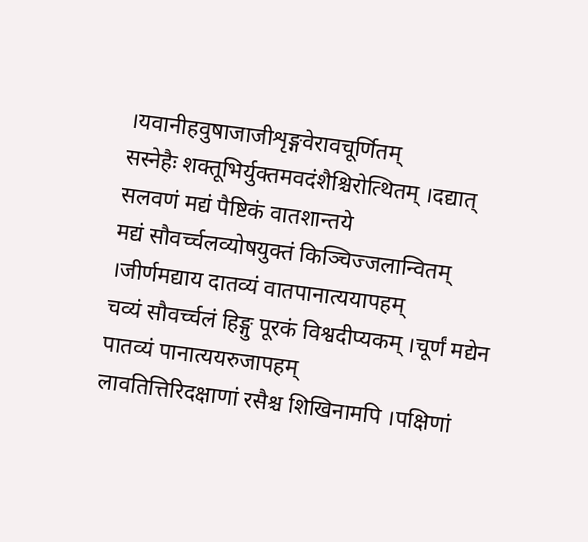।यवानीहवुषाजाजीशृङ्गवेरावचूर्णितम्
सस्नेहैः शक्तूभिर्युक्तमवदंशैश्चिरोत्थितम् ।दद्यात् सलवणं मद्यं पैष्टिकं वातशान्तये
मद्यं सौवर्च्चलव्योषयुक्तं किञ्चिज्जलान्वितम् ।जीर्णमद्याय दातव्यं वातपानात्ययापहम्
चव्यं सौवर्च्चलं हिङ्गु पूरकं विश्वदीप्यकम् ।चूर्णं मद्येन पातव्यं पानात्ययरुजापहम्
लावतित्तिरिदक्षाणां रसैश्च शिखिनामपि ।पक्षिणां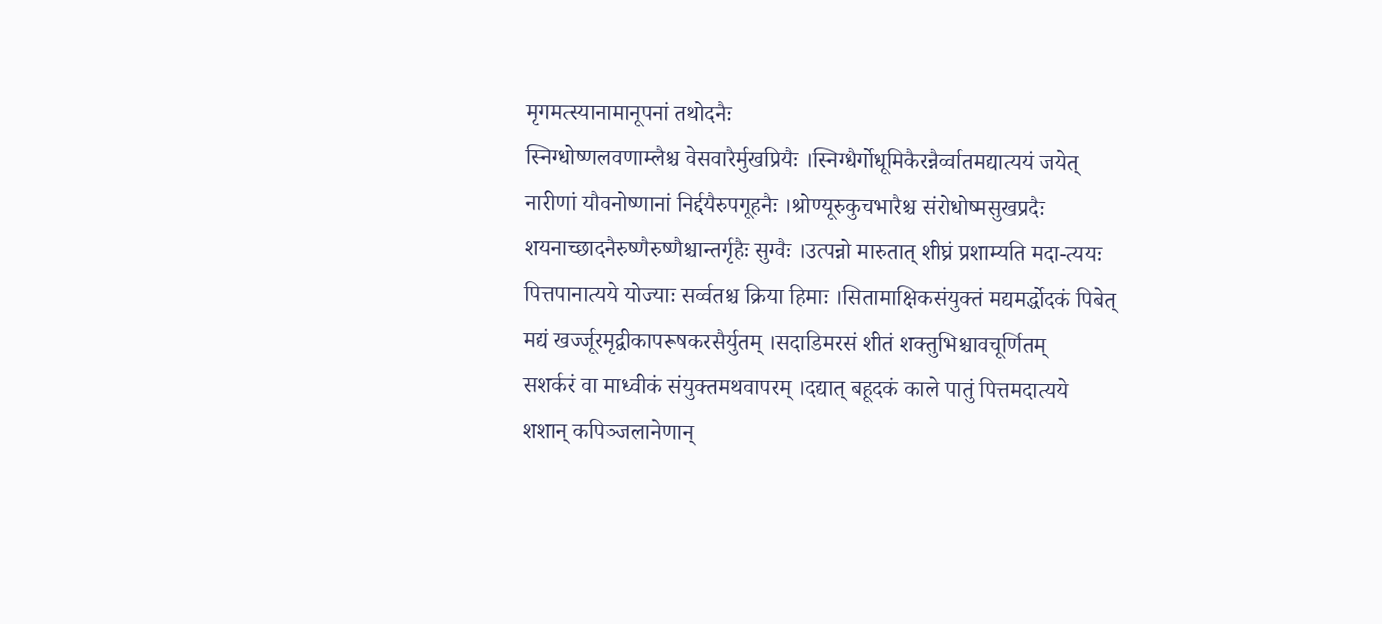मृगमत्स्यानामानूपनां तथोदनैः
स्निग्धोष्णलवणाम्लैश्च वेसवारैर्मुखप्रियैः ।स्निग्धैर्गोधूमिकैरन्नैर्व्वातमद्यात्ययं जयेत्
नारीणां यौवनोष्णानां निर्द्दयैरुपगूहनैः ।श्रोण्यूरुकुचभारैश्च संरोधोष्मसुखप्रदैः
शयनाच्छादनैरुष्णैरुष्णैश्चान्तर्गृहैः सुग्वैः ।उत्पन्नो मारुतात् शीघ्रं प्रशाम्यति मदा-त्ययः
पित्तपानात्यये योज्याः सर्व्वतश्च क्रिया हिमाः ।सितामाक्षिकसंयुक्तं मद्यमर्द्धोदकं पिबेत्
मद्यं खर्ज्जूरमृद्वीकापरूषकरसैर्युतम् ।सदाडिमरसं शीतं शक्तुभिश्चावचूर्णितम्
सशर्करं वा माध्वीकं संयुक्तमथवापरम् ।दद्यात् बहूदकं काले पातुं पित्तमदात्यये
शशान् कपिञ्जलानेणान्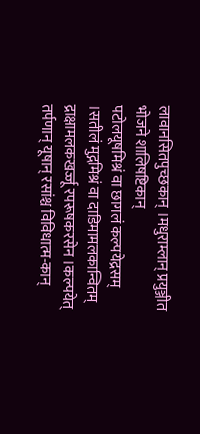लावानसितपुच्छकान् ।मधुराम्लान् प्रयुञ्जीत भोजने शालिषष्टिकान्
पटोलयूषमिश्रं वा छागलं कल्पयेद्रसम् ।सतीलं मुद्गमिश्रं वा दाडिमामलकान्वितम्
द्राक्षामलकखर्ज्जू रपरूषकरसेन ।कल्पयेत् तर्पणान् यूषान् रसांश्च विविधात्म-कान्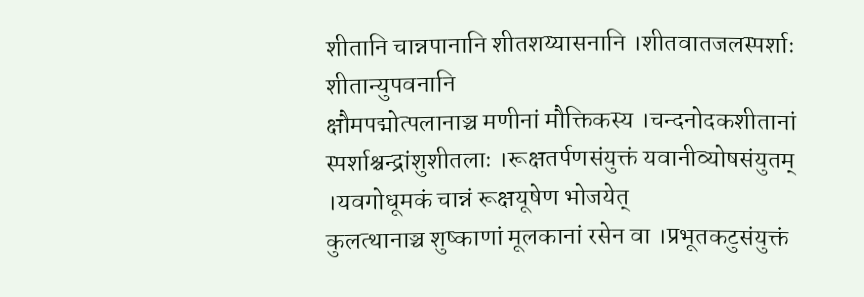शीतानि चान्नपानानि शीतशय्यासनानि ।शीतवातजलस्पर्शाः शीतान्युपवनानि
क्षौमपद्मोत्पलानाञ्च मणीनां मौक्तिकस्य ।चन्दनोदकशीतानां स्पर्शाश्चन्द्रांशुशीतलाः ।रूक्षतर्पणसंयुक्तं यवानीव्योषसंयुतम् ।यवगोधूमकं चान्नं रूक्षयूषेण भोजयेत्
कुलत्थानाञ्च शुष्काणां मूलकानां रसेन वा ।प्रभूतकटुसंयुक्तं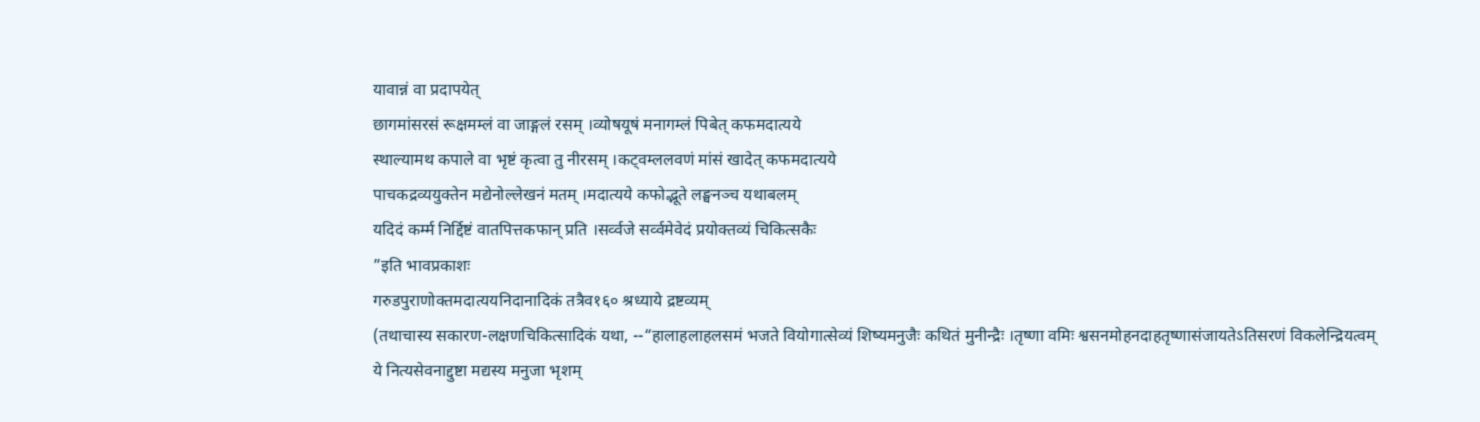यावान्नं वा प्रदापयेत्
छागमांसरसं रूक्षमम्लं वा जाङ्गलं रसम् ।व्योषयूषं मनागम्लं पिबेत् कफमदात्यये
स्थाल्यामथ कपाले वा भृष्टं कृत्वा तु नीरसम् ।कट्वम्ललवणं मांसं खादेत् कफमदात्यये
पाचकद्रव्ययुक्तेन मद्येनोल्लेखनं मतम् ।मदात्यये कफोद्भूते लङ्घनञ्च यथाबलम्
यदिदं कर्म्म निर्द्दिष्टं वातपित्तकफान् प्रति ।सर्व्वजे सर्व्वमेवेदं प्रयोक्तव्यं चिकित्सकैः
”इति भावप्रकाशः
गरुडपुराणोक्तमदात्ययनिदानादिकं तत्रैव१६० श्रध्याये द्रष्टव्यम्
(तथाचास्य सकारण-लक्षणचिकित्सादिकं यथा, --“हालाहलाहलसमं भजते वियोगात्सेव्यं शिष्यमनुजैः कथितं मुनीन्द्रैः ।तृष्णा वमिः श्वसनमोहनदाहतृष्णासंजायतेऽतिसरणं विकलेन्द्रियत्वम्
ये नित्यसेवनाद्दुष्टा मद्यस्य मनुजा भृशम्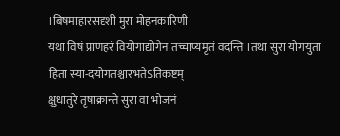।बिषमाहारसदृशी मुरा मोहनकारिणी
यथा विषं प्राणहरं वियोगाद्योगेन तच्चाप्यमृतं वदन्ति ।तथा सुरा योगयुता हिता स्या-दयोगतश्चारभतेऽतिकष्टम्
क्षुधातुरे तृषाक्रान्ते सुरा वा भोजनं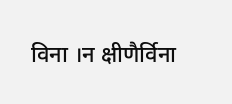विना ।न क्षीणैर्विना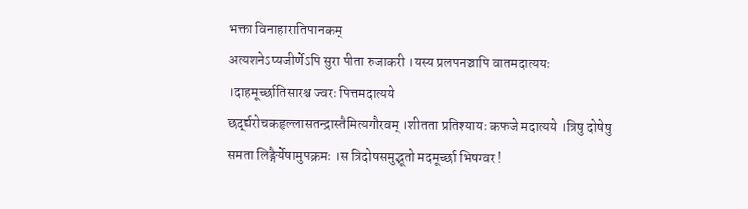भक्ता विनाहारातिपानकम्
अत्यशनेऽप्यजीर्णेऽपि सुरा पीता रुजाकरी ।यस्य प्रलपनञ्चापि वातमदात्ययः ।दाहमूर्च्छातिसारश्च ज्वरः पित्तमदात्यये
छर्द्द्यरोचकहृल्लासतन्द्रास्तैमित्यगौरवम् ।शीतता प्रतिश्यायः कफजे मदात्यये ।त्रिषु दोषेषु समता लिङ्गैर्येषामुपक्रमः ।स त्रिदोषसमुद्भूतो मदमूर्च्छा भिषग्वर !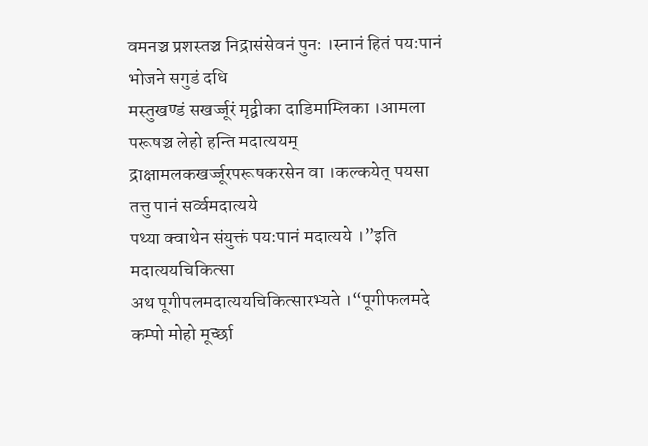वमनञ्च प्रशस्तञ्च निद्रासंसेवनं पुनः ।स्नानं हितं पयःपानं भोजने सगुडं दधि
मस्तुखण्डं सखर्ज्जूरं मृद्वीका दाडिमाम्लिका ।आमला परूषञ्च लेहो हन्ति मदात्ययम्
द्राक्षामलकखर्ज्जूरपरूषकरसेन वा ।कल्कयेत् पयसा तत्तु पानं सर्व्वमदात्यये
पथ्या क्वाथेन संयुक्तं पयःपानं मदात्यये ।”इति मदात्ययचिकित्सा
अथ पूगीपलमदात्ययचिकित्सारभ्यते ।“पूगीफलमदे कम्पो मोहो मूर्च्छा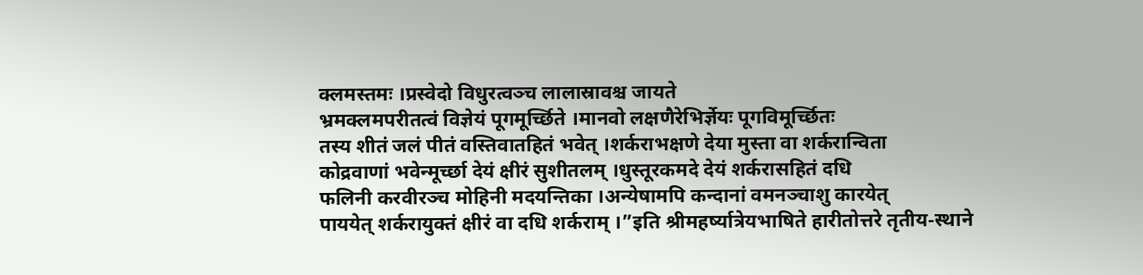क्लमस्तमः ।प्रस्वेदो विधुरत्वञ्च लालास्रावश्च जायते
भ्रमक्लमपरीतत्वं विज्ञेयं पूगमूर्च्छिते ।मानवो लक्षणैरेभिर्ज्ञेयः पूगविमूर्च्छितः
तस्य शीतं जलं पीतं वस्तिवातहितं भवेत् ।शर्कराभक्षणे देया मुस्ता वा शर्करान्विता
कोद्रवाणां भवेन्मूर्च्छा देयं क्षीरं सुशीतलम् ।धुस्तूरकमदे देयं शर्करासहितं दधि
फलिनी करवीरञ्च मोहिनी मदयन्तिका ।अन्येषामपि कन्दानां वमनञ्चाशु कारयेत्
पाययेत् शर्करायुक्तं क्षीरं वा दधि शर्कराम् ।”इति श्रीमहर्ष्यात्रेयभाषिते हारीतोत्तरे तृतीय-स्थाने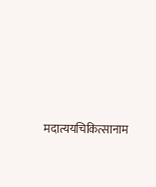मदात्ययचिकित्सानाम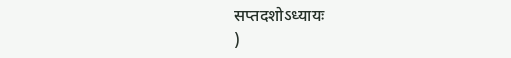सप्तदशोऽध्यायः
)